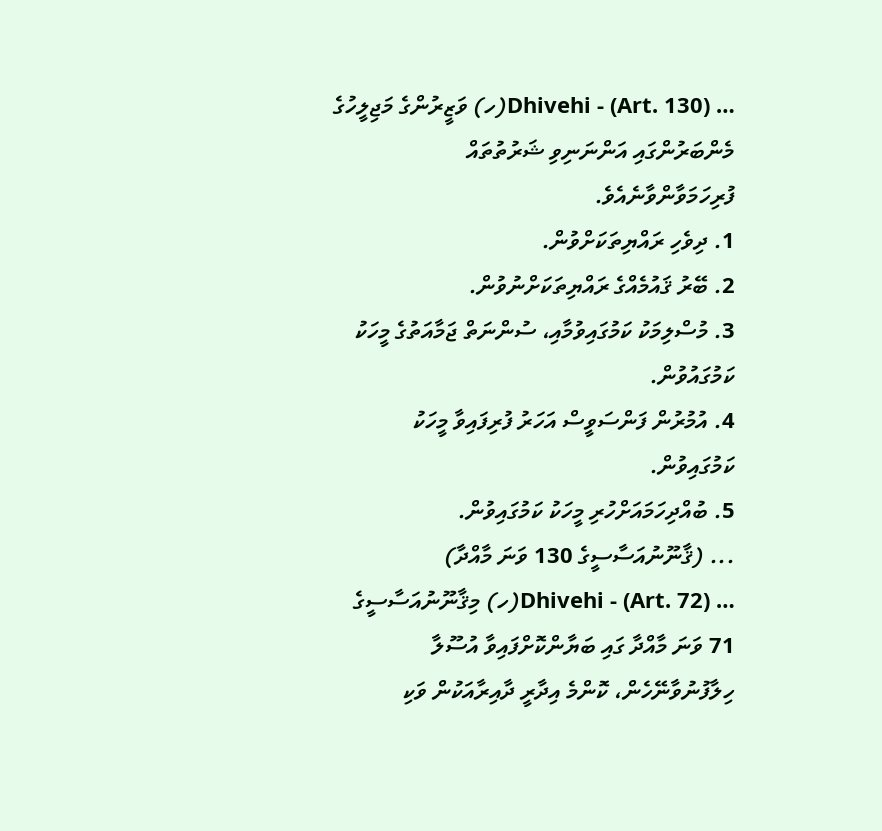… (Art. 130) - Dhivehi(ހ) ވަޒީރުންގެ މަޖިލީހުގެ މެންބަރުންގައި އަންނަނިވި ޝަރުތުތައް ފުރިހަމަވާންވާނެއެވެ.
1. ދިވެހި ރައްޔިތަކަށްވުން.
2. ބޭރު ޤައުމެއްގެ ރައްޔިތަކަށްނުވުން.
3. މުސްލިމަކު ކަމުގައިވުމާއި، ސުންނަތް ޖަމާއަތުގެ މީހަކު ކަމުގައުވުން.
4. އުމުރުން ފަންސަވީސް އަހަރު ފުރިފައިވާ މީހަކު ކަމުގައިވުން.
5. ބުއްދިހަމައަށްހުރި މީހަކު ކަމުގައިވުން.
... (ޤާނޫނުއަސާސީގެ 130 ވަނަ މާއްދާ)
… (Art. 72) - Dhivehi(ހ) މިޤާނޫނުއަސާސީގެ 71 ވަނަ މާއްދާ ގައި ބަޔާންކޮށްފައިވާ އުސޫލާ ހިލާފުނުވާނޭހެން، ކޮންމެ އިދާރީ ދާއިރާއަކުން ވަކި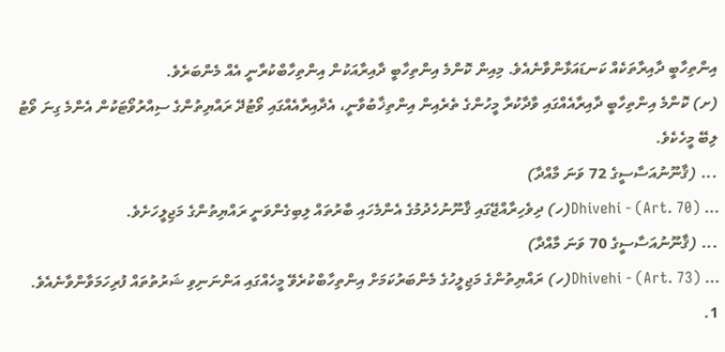އިންތިހާބީ ދާއިރާތަކެއް ކަނޑައަޅާންވާނެއެވެ. މިއިން ކޮންމެ އިންތިހާބީ ދާއިރާއަކުން އިންތިހާބްކުރާނީ އެއް މެންބަރެވެ.
(ށ) ކޮންމެ އިންތިހާބީ ދާއިރާއެއްގައި ވާދާކުރާ މީހުންގެ ތެރެއިން އިންތިޚާބުވާނީ، އެދާއިރާއެއްގައި ވޯޓުދޭ ރައްޔިތުންގެ ސިއްރުވޯޓަކުން އެންމެ ގިނަ ވޯޓު ލިބޭ މީހެކެވެ.
... (ޤާނޫނުއަސާސީގެ 72 ވަނަ މާއްދާ)
… (Art. 70) - Dhivehi(ހ) ދިވެހިރާއްޖޭގައި ޤާނޫނުހެދުމުގެ އެންމެހައި ބާރުތައް ލިބިގެންވަނީ ރައްޔިތުންގެ މަޖިލީހަށެވެ.
... (ޤާނޫނުއަސާސީގެ 70 ވަނަ މާއްދާ)
… (Art. 73) - Dhivehi(ހ) ރައްޔިތުންގެ މަޖިލީހުގެ މެންބަރުކަމަށް އިންތިހާބްކުރެވޭ މީހެއްގައި އަންނަނިވި ޝަރުތުތައް ފުރިހަމަވާންވާނެއެވެ.
1.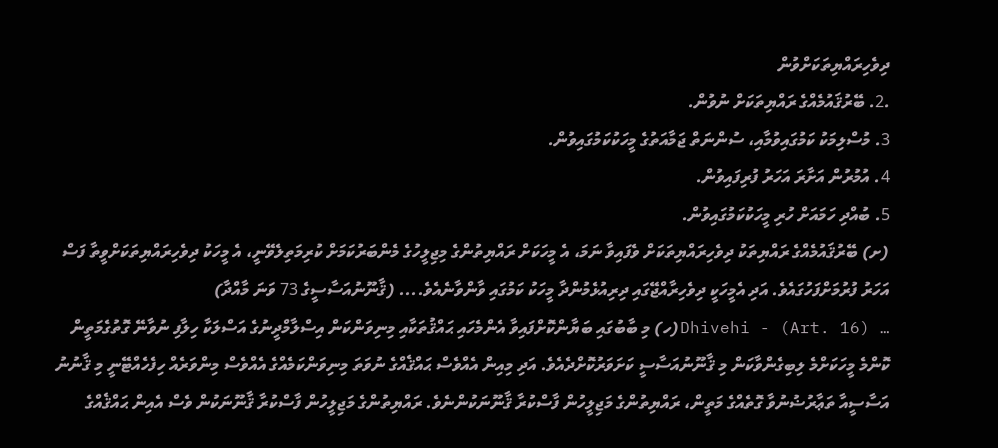ދިވެހިރައްޔިތަކަށްވުން
.2. ބޭރުޤައުމެއްގެ ރައްޔިތަކަށް ނުވުން.
3. މުސްލިމަކު ކަމުގައިވުމާއި، ސުންނަތް ޖަމާއަތުގެ މީހަކުކަމުގައިވުން.
4. އުމުރުން އަށާރަ އަހަރު ފުރިފައިވުން.
5. ބުއްދި ހަމައަށް ހުރި މީހަކުކަމުގައިވުން.
(ށ) ބޭރުޤައުމެއްގެ ރައްޔިތަކު ދިވެހިރައްޔިތަކަށް ވެފައިވާ ނަމަ، އެ މީހަކަށް ރައްޔިތުންގެ މިޖިލީހުގެ މެންބަރުކަމަށް ކުރިމަތިލެވޭނީ، އެ މީހަކު ދިވެހިރައްޔިތަކަށްވީތާ ފަސް އަހަރު ފުރުމަށްފަހުގައެވެ. އަދި އެމީހަކީ ދިވެހިރާއްޖޭގައި ދިރިއުޅެމުންދާ މީހަކު ކަމުގައި ވާންވާނެއެވެ.... (ޤާނޫނުއަސާސީގެ 73 ވަނަ މާއްދާ)
… (Art. 16) - Dhivehi(ހ) މި ބާބުގައި ބަޔާންކޮށްފައިވާ އެންމެހައި ޙައްޤުތަކާއި މިނިވަންކަން އިސްލާމްދީނުގެ އަސްލަކާ ހިލާފި ނުވާނޭ ގޮތުގެމަތީން ކޮންމެ މީހަކަށްމެ ލިބިގެންވާކަން މި ޤާނޫނުއަސާސީ ކަށަވަރުކޮށްދެއެވެ. އަދި މިއިން އެއްވެސް ޙައްޤެއްގެ ނުވަތަ މިނިވަންކަމެއްގެ އެއްވެސް މިންވަރެއް ހިފެހެއްޓޭނީ މި ޤާނުނު އަސާސީއާ ތަޢާރުޟުނުވާ ގޮތެއްގެ މަތީން، ރައްޔިތުންގެ މަޖިލީހުން ފާސްކުރާ ޤާނޫނަކުންނެވެ. ރައްޔިތުންގެ މަޖިލީހުން ފާސްކުރާ ޤާނޫނަކުން ވެސް އެއިން ޙައްޤެއްގެ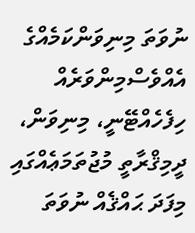ނުވަތަ މިނިވަންކަމެއްގެ އެއްވެސްމިންވަރެއް ހިފެހެއްޓޭނީ، މިނިވަން، ދީމިޤްރާތީ މުޖުތަމަޢެއްގައި މިފަދަ ޙައްޤެއް ނުވަތަ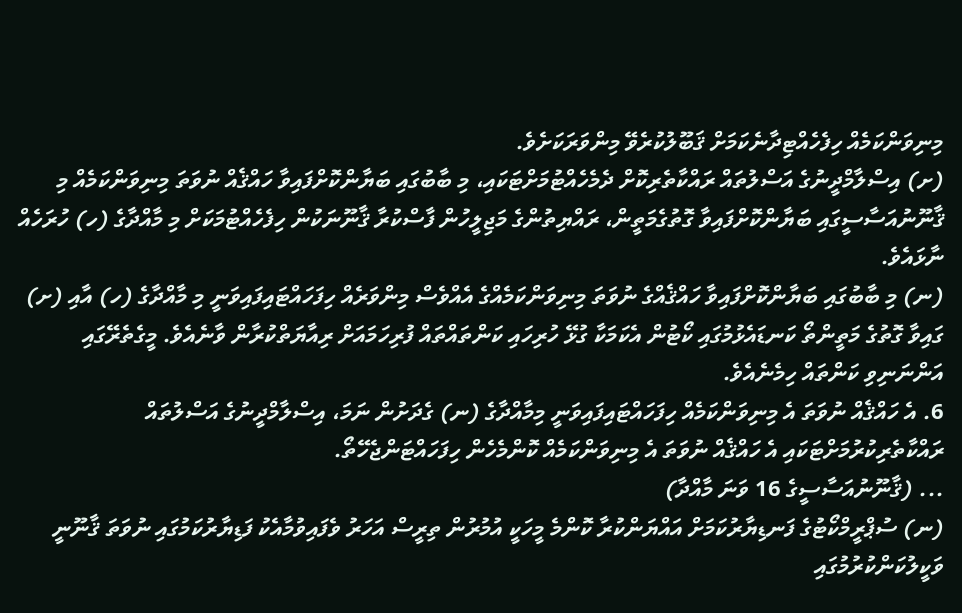މިނިވަންކަމެއް ހިފެހެއްޓިދާނެކަމަށް ޤަބޫލުކުރެވޭ މިންވަރަކަށެވެ.
(ށ) އިސްލާމްދީނުގެ އަސްލުތައް ރައްކާތެރިކޮށް ދެމެހެއްޓުމަށްޓަކައި، މި ބާބުގައި ބަޔާންކޮށްފައިވާ ހައްޤެއް ނުވަތަ މިނިވަންކަމެއް މި ޤާނޫނުއަސާސީގައި ބަޔާންކޮށްފައިވާ ގޮތުގެމަތީން، ރައްޔިތުންގެ މަޖިލީހުން ފާސްކުރާ ޤާނޫނަކުން ހިފެހެއްޓުމަކަށް މި މާއްދާގެ (ހ) ހުރަހެއް ނާޅައެވެ.
(ނ) މި ބާބުގައި ބަޔާންކޮށްފައިވާ ހައްޤެއްގެ ނުވަތަ މިނިވަންކަމެއްގެ އެއްވެސް މިންވަރެއް ހިފަހައްޓައިފައިވަނީ މި މާއްދާގެ (ހ) އާއި (ށ) ގައިވާ ގޮތުގެ މަތީންތޯ ކަނޑައެޅުމުގައި ކޯޓުން އެކަމަކާ ގުޅޭ ހުރިހައި ކަންތައްތައް ފުރިހަމައަށް ރިއާޔަތްކުރާން ވާނެއެވެ. މީގެތެރޭގައި އަންނަނިވި ކަންތައް ހިމެނެއެވެ.
6. އެ ހައްޤެއް ނުވަތަ އެ މިނިވަންކަމެއް ހިފަހައްޓައިފައިވަނީ މިމާއްދާގެ (ނ) ގެދަށުން ނަމަ، އިސްލާމްދީނުގެ އަސްލުތައް ރައްކާތެރިކުރުމަށްޓަކައި އެ ހައްޤެއް ނުވަތަ އެ މިނިވަންކަމެއް ކޮންމެހެން ހިފަހައްޓަންޖެހޭތޯ.
... (ޤާނޫނުއަސާސީގެ 16 ވަނަ މާއްދާ)
(ނ) ސުޕްރީމްކޯޓުގެ ފަނޑިޔާރުކަމަށް އައްޔަންކުރާ ކޮންމެ މީހަކީ އުމުރުން ތިރީސް އަހަރު ވެފައިވުމާއެކު ފަޑިޔާރުކަމުގައި ނުވަތަ ޤާނޫނީ ވަކީލުކަންކުރުމުގައި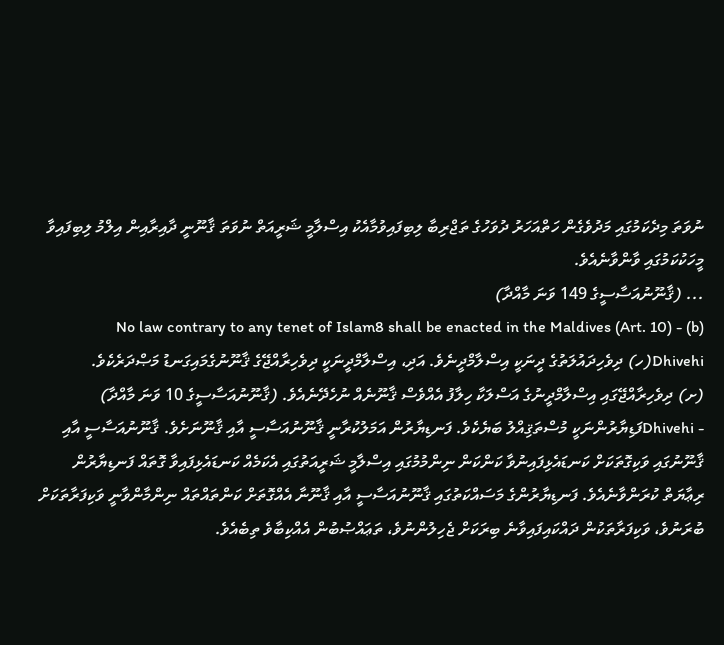ނުވަތަ މިދެކަމުގައި މަދުވެގެން ހަތްއަހަރު ދުވަހުގެ ތަޖްރިބާ ލިބިފައިވުމާއެކު އިސްލާމީ ޝަރީއަތް ނުވަތަ ޤާނޫނީ ދާއިރާއިން އިލްމު ލިބިފައިވާ މީހަކުކަމުގައި ވާންވާނެއެވެ.
... (ޤާނޫނުއަސާސީގެ 149 ވަނަ މާއްދާ)
(b) No law contrary to any tenet of Islam8 shall be enacted in the Maldives (Art. 10) - Dhivehi(ހ) ދިވެހިދައުލަތުގެ ދީނަކީ އިސްލާމްދީނެވެ. އަދި، އިސްލާމްދީނަކީ ދިވެހިރާއްޖޭގެ ޤާނޫނުގެމައިގަނޑު މަޞްދަރެކެވެ.
(ށ) ދިވެހިރާއްޖޭގައި އިސްލާމްދީނުގެ އަސްލަކާ ހިލާފު އެއްވެސް ޤާނޫނެއް ނުހެދޭނެއެވެ. (ޤާނޫނުއަސާސީގެ 10 ވަނަ މާއްދާ)
- Dhivehiފަޑިޔާރުންނަކީ މުސްތަޤިއްލު ބަޔެކެވެ. ފަނޑިޔާރުން އަމަލުކުރާނީ ޤާނޫނުއަސާސީ އާއި ޤާނޫނަށެވެ. ޤާނޫނުއަސާސީ އާއި ޤާނޫނުގައި ވަކިގޮތަކަށް ކަނޑައެޅިފައިނުވާ ކަންކަން ނިންމުމުގައި އިސްލާމީ ޝަރީއަތުގައި އެކަމެއް ކަނޑައެޅިފައިވާ ގޮތައް ފަނޑިޔާރުން ރިޢާޔަތް ކުރަންވާނެއެވެ. ފަނޑިޔާރުންގެ މަސައްކަތުގައި ޤާނޫނުއަސާސީ އާއި ޤާނޫނާ އެއްގޮތަށް ކަންތައްތައް ނިންމާންވާނީ ވަކިފަރާތަކަށް ބުރަނުވެ، ވަކިފަރާތަކުން ދައްކައިފައިވާނެ ބިރަކަށް ޖެހިލުންނުވެ، ތަޢައްޞުބުން އެއްކިބާވެ ތިބެއެވެ.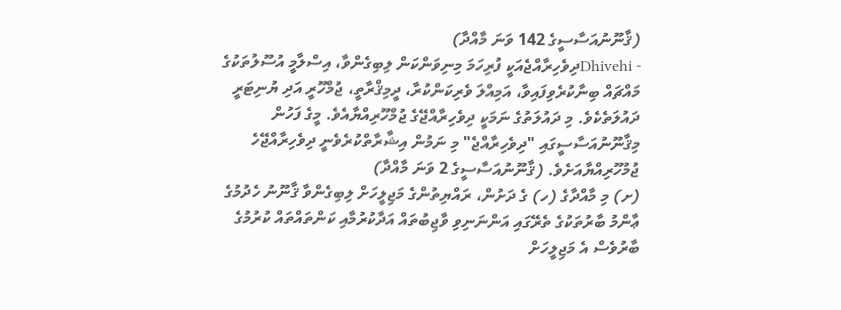(ޤާނޫނުއަސާސީގެ 142 ވަނަ މާއްދާ)
- Dhivehiދިވެހިރާއްޖެއަކީ ފުރިހަމަ މިނިވަންކަން ލިބިގެންވާ، އިސްލާމީ އުސޫލުތަކުގެ މައްޗައް ބިނާކުރެވިފައިވާ، އަމިއްލަ ވެރިކަންކުރާ، ދީމިޤްރާތީ، ޖުމްހޫރީ އަދި ޔުނިޓަރީ ދައުލަތެކެވެ. މި ދައުލަތުގެ ނަމަކީ ދިވެހިރާއްޖޭގެ ޖުމްހޫރިއްޔާއެވެ. މީގެ ފަހުން މިޤާނޫނުއަސާސީގައި "ދިވެހިރާއްޖެ" މި ނަމުން އިޝާރާތްކުރެވެނީ ދިވެހިރާއްޖޭހެ ޖުމުހޫރިއްޔާއަށެވެ. (ޤާނޫނުއަސާސީގެ 2 ވަނަ މާއްދާ)
(ށ) މި މާއްދާގެ (ހ) ގެ ދަށުން، ރައްޔިތުންގެ މަޖިލީހަށް ލިބިގެންވާ ޤާނޫނު ހެދުމުގެ ޢާންމު ބާރުތަކުގެ ތެރޭގައި އަންނަނިވި ވާޖިބުތައް އަދާކުރުމާއި ކަންތައްތައް ކުރުމުގެ ބާރުވެސް އެ މަޖިލީހަށް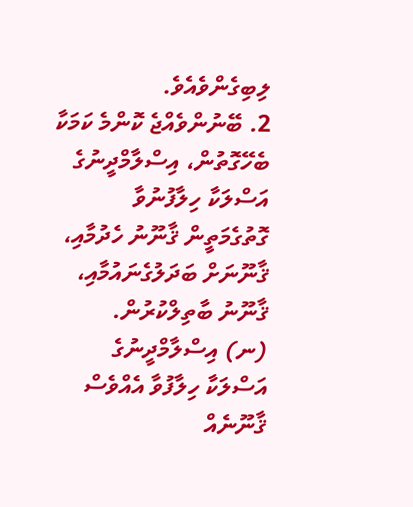ލިބިގެންވެއެވެ.
2. ބޭނުންވެއްޖެ ކޮންމެ ކަމަކާ ބެހޭގޮތުން، އިސްލާމްދީނުގެ އަސްލަކާ ހިލާފުނުވާ ގޮތުގެމަތީން ޤާނޫނު ހެދުމާއި، ޤާނޫނަށް ބަދަލުގެނައުމާއި، ޤާނޫނު ބާތިލްކުރުން.
(ނ) އިސްލާމްދީނުގެ އަސްލަކާ ހިލާފުވާ އެއްވެސް ޤާނޫނެއް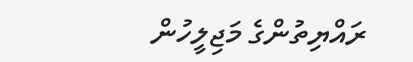ރައްޔިތުންގެ މަޖިލީހުން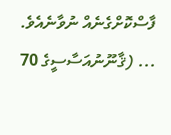ފާސްކޮށްގެނެއް ނުވާނެއެވެ.
... (ޤާނޫނުއަސާސީގެ 70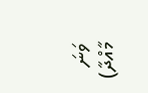ވަނަ މާއްދާ)